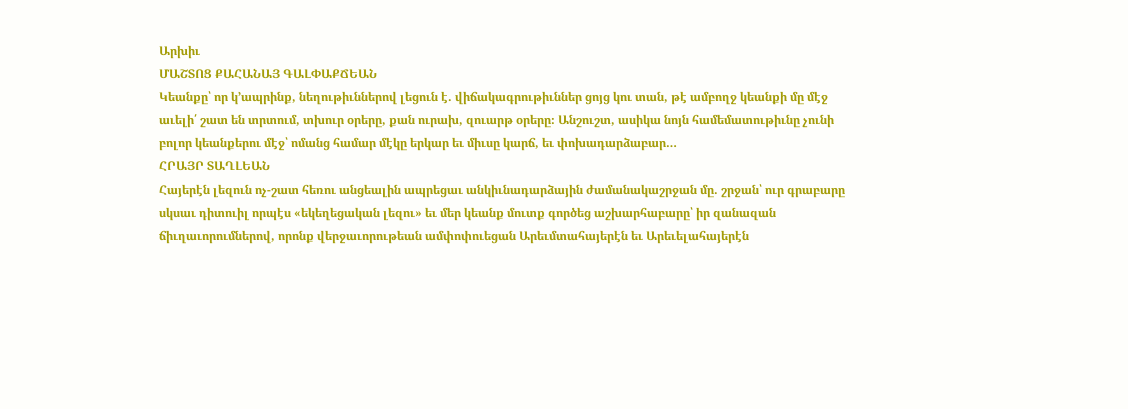Արխիւ
ՄԱՇՏՈՑ ՔԱՀԱՆԱՅ ԳԱԼՓԱՔՃԵԱՆ
Կեանքը՝ որ կ՚ապրինք, նեղութիւններով լեցուն է. վիճակագրութիւններ ցոյց կու տան, թէ ամբողջ կեանքի մը մէջ աւելի՛ շատ են տրտում, տխուր օրերը, քան ուրախ, զուարթ օրերը։ Անշուշտ, ասիկա նոյն համեմատութիւնը չունի բոլոր կեանքերու մէջ՝ ոմանց համար մէկը երկար եւ միւսը կարճ, եւ փոխադարձաբար…
ՀՐԱՅՐ ՏԱՂԼԵԱՆ
Հայերէն լեզուն ոչ-շատ հեռու անցեալին ապրեցաւ անկիւնադարձային ժամանակաշրջան մը. շրջան՝ ուր գրաբարը սկսաւ դիտուիլ որպէս «եկեղեցական լեզու» եւ մեր կեանք մուտք գործեց աշխարհաբարը՝ իր զանազան ճիւղաւորումներով, որոնք վերջաւորութեան ամփոփուեցան Արեւմտահայերէն եւ Արեւելահայերէն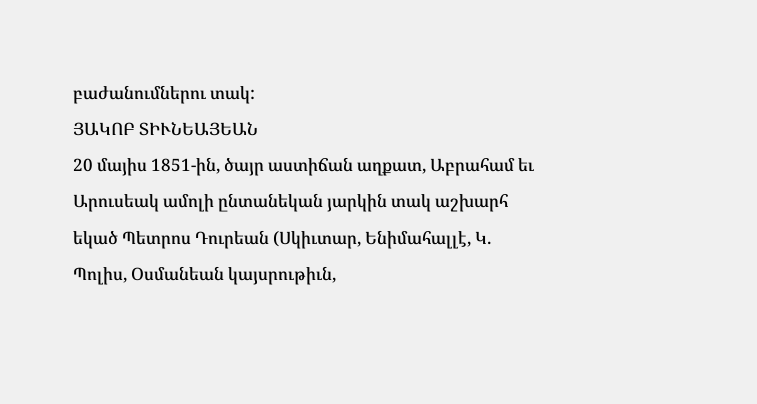բաժանումներու տակ:
ՅԱԿՈԲ ՏԻՒՆԵԱՅԵԱՆ
20 մայիս 1851-ին, ծայր աստիճան աղքատ, Աբրահամ եւ Արուսեակ ամոլի ընտանեկան յարկին տակ աշխարհ եկած Պետրոս Դուրեան (Սկիւտար, Ենիմահալլէ, Կ. Պոլիս, Օսմանեան կայսրութիւն,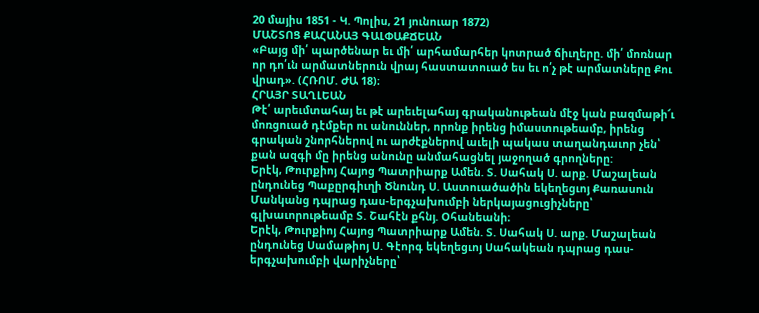20 մայիս 1851 - Կ. Պոլիս, 21 յունուար 1872)
ՄԱՇՏՈՑ ՔԱՀԱՆԱՅ ԳԱԼՓԱՔՃԵԱՆ
«Բայց մի՛ պարծենար եւ մի՛ արհամարհեր կոտրած ճիւղերը. մի՛ մոռնար որ դո՛ւն արմատներուն վրայ հաստատուած ես եւ ո՛չ թէ արմատները Քու վրադ». (ՀՌՈՄ. ԺԱ 18)։
ՀՐԱՅՐ ՏԱՂԼԵԱՆ
Թէ՛ արեւմտահայ եւ թէ արեւելահայ գրականութեան մէջ կան բազմաթի՜ւ մոռցուած դէմքեր ու անուններ, որոնք իրենց իմաստութեամբ, իրենց գրական շնորհներով ու արժէքներով աւելի պակաս տաղանդաւոր չեն՝ քան ազգի մը իրենց անունը անմահացնել յաջողած գրողները:
Երէկ, Թուրքիոյ Հայոց Պատրիարք Ամեն. Տ. Սահակ Ս. արք. Մաշալեան ընդունեց Պաքըրգիւղի Ծնունդ Ս. Աստուածածին եկեղեցւոյ Քառասուն Մանկանց դպրաց դաս-երգչախումբի ներկայացուցիչները՝ գլխաւորութեամբ Տ. Շահէն քհնյ. Օհանեանի։
Երէկ, Թուրքիոյ Հայոց Պատրիարք Ամեն. Տ. Սահակ Ս. արք. Մաշալեան ընդունեց Սամաթիոյ Ս. Գէորգ եկեղեցւոյ Սահակեան դպրաց դաս-երգչախումբի վարիչները՝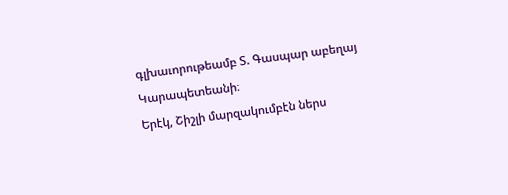գլխաւորութեամբ Տ. Գասպար աբեղայ Կարապետեանի։
Երէկ, Շիշլի մարզակումբէն ներս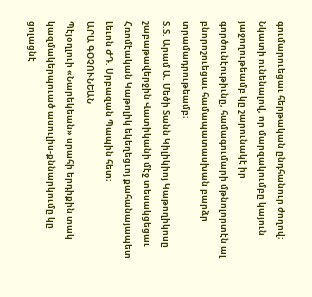գումարուեցաւ հերթական ընդհանուր ժողով։ Նկատի ունենալով, որ մարզակումբը կայուն յաջողութեամբ կը շարունակէ իր գործունէութիւնը, համագումարի մթնոլորտէն ալ բնորոշուեցաւ համապատասխան բարձր տրամադրութեամբ։
Տ.Տ. Արամ Ա. Մեծի Տանն Կիլիկիոյ Կաթողիկոսը շաբաթավերջին Վատիկանի մէջ տեսակցեցաւ Հռոմէական Կաթոլիկ եկեղեցւոյ քահանայապետ Լեւոն ԺԴ. Սրբազան Պապին հետ։
ԱՐԱ ԳՕՉՈՒՆԵԱՆ
Պէյօղլուի «Նարեկեան» սրահի երդիքին տակ կազմակերպուած ասուլիս-քննարկումը կը ցոլացնէ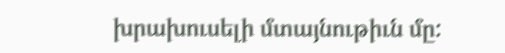խրախուսելի մտայնութիւն մը: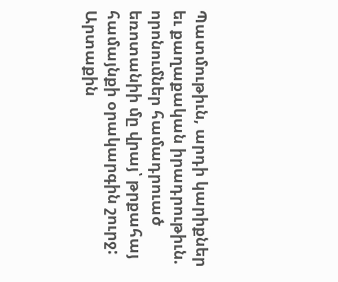Պատմութիւն, արդի կարիքներ եւ քաղաքական իրադրութիւն. որոնումներ համադրուած եռոտանիի մը վրայ՝ թրքահայ համայնքի օրակարգին շուրջ:
Արտաքին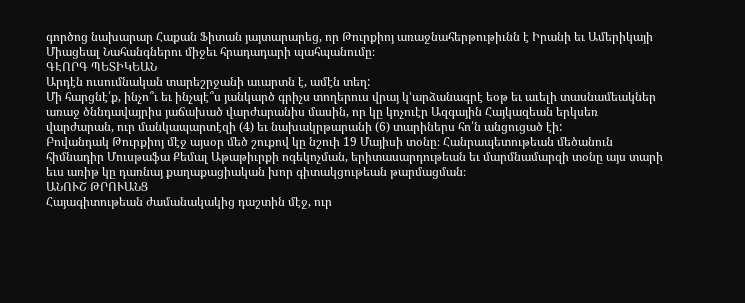գործոց նախարար Հաքան Ֆիտան յայտարարեց, որ Թուրքիոյ առաջնահերթութիւնն է Իրանի եւ Ամերիկայի Միացեալ Նահանգներու միջեւ հրադադարի պահպանումը։
ԳԷՈՐԳ ՊԵՏԻԿԵԱՆ
Արդէն ուսումնական տարեշրջանի աւարտն է, ամէն տեղ:
Մի հարցնէ՛ք, ինչո՞ւ եւ ինչպէ՞ս յանկարծ գրիչս տողերուս վրայ կ՚արձանագրէ եօթ եւ աւելի տասնամեակներ առաջ ծննդավայրիս յաճախած վարժարանիս մասին, որ կը կոչուէր Ազգային Հայկազեան երկսեռ վարժարան, ուր մանկապարտէզի (4) եւ նախակրթարանի (6) տարիներս հո՛ն անցուցած էի:
Բովանդակ Թուրքիոյ մէջ այսօր մեծ շուքով կը նշուի 19 Մայիսի տօնը։ Հանրապետութեան մեծանուն հիմնադիր Մուսթաֆա Քեմալ Աթաթիւրքի ոգեկոչման, երիտասարդութեան եւ մարմնամարզի տօնը այս տարի եւս առիթ կը դառնայ քաղաքացիական խոր գիտակցութեան թարմացման։
ԱՆՈՒՇ ԹՐՈՒԱՆՑ
Հայագիտութեան ժամանակակից դաշտին մէջ, ուր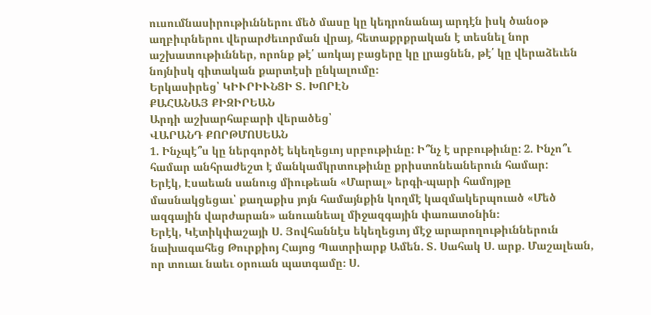ուսումնասիրութիւններու մեծ մասը կը կեդրոնանայ արդէն իսկ ծանօթ աղբիւրներու վերարժեւորման վրայ, հետաքրքրական է տեսնել նոր աշխատութիւններ, որոնք թէ՛ առկայ բացերը կը լրացնեն, թէ՛ կը վերաձեւեն նոյնիսկ գիտական քարտէսի ընկալումը։
Երկասիրեց՝ ԿԻՒՐԻՒՆՑԻ Տ. ԽՈՐԷՆ
ՔԱՀԱՆԱՅ ՔԻԶԻՐԵԱՆ
Արդի աշխարհաբարի վերածեց՝
ՎԱՐԱՆԴ ՔՈՐԹՄՈՍԵԱՆ
1. Ինչպէ՞ս կը ներգործէ եկեղեցւոյ սրբութիւնը: Ի՞նչ է սրբութիւնը: 2. Ինչո՞ւ համար անհրաժեշտ է մանկամկրտութիւնը քրիստոնեաներուն համար:
Երէկ, Էսաեան սանուց միութեան «Մարալ» երգի-պարի համոյթը մասնակցեցաւ՝ քաղաքիս յոյն համայնքին կողմէ կազմակերպուած «Մեծ ազգային վարժարան» անուանեալ միջազգային փառատօնին։
Երէկ, Կէտիկփաշայի Ս. Յովհաննէս եկեղեցւոյ մէջ արարողութիւններուն նախագահեց Թուրքիոյ Հայոց Պատրիարք Ամեն. Տ. Սահակ Ս. արք. Մաշալեան, որ տուաւ նաեւ օրուան պատգամը։ Ս.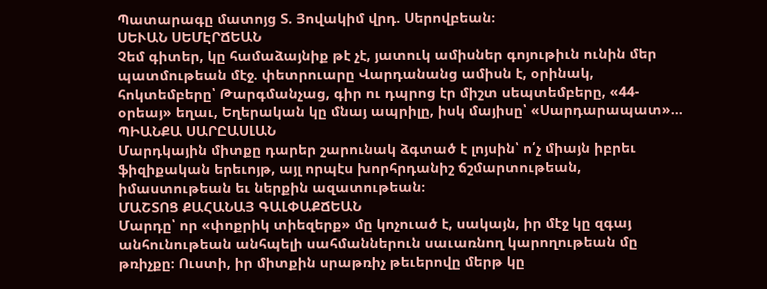Պատարագը մատոյց Տ. Յովակիմ վրդ. Սերովբեան։
ՍԵՒԱՆ ՍԵՄԷՐՃԵԱՆ
Չեմ գիտեր, կը համաձայնիք թէ չէ, յատուկ ամիսներ գոյութիւն ունին մեր պատմութեան մէջ. փետրուարը Վարդանանց ամիսն է, օրինակ, հոկտեմբերը՝ Թարգմանչաց, գիր ու դպրոց էր միշտ սեպտեմբերը, «44-օրեայ» եղաւ, Եղերական կը մնայ ապրիլը, իսկ մայիսը՝ «Սարդարապատ»…
ՊԻԱՆՔԱ ՍԱՐԸԱՍԼԱՆ
Մարդկային միտքը դարեր շարունակ ձգտած է լոյսին՝ ո՛չ միայն իբրեւ ֆիզիքական երեւոյթ, այլ որպէս խորհրդանիշ ճշմարտութեան, իմաստութեան եւ ներքին ազատութեան։
ՄԱՇՏՈՑ ՔԱՀԱՆԱՅ ԳԱԼՓԱՔՃԵԱՆ
Մարդը՝ որ «փոքրիկ տիեզերք» մը կոչուած է, սակայն, իր մէջ կը զգայ անհունութեան անհպելի սահմաններուն սաւառնող կարողութեան մը թռիչքը։ Ուստի, իր միտքին սրաթռիչ թեւերովը մերթ կը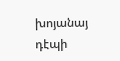խոյանայ դէպի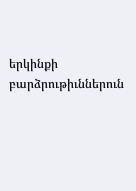երկինքի բարձրութիւններուն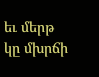եւ մերթ կը մխրճի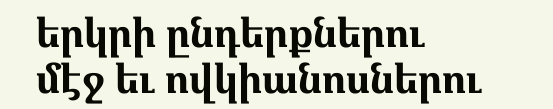երկրի ընդերքներու մէջ եւ ովկիանոսներու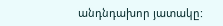անդնդախոր յատակը: